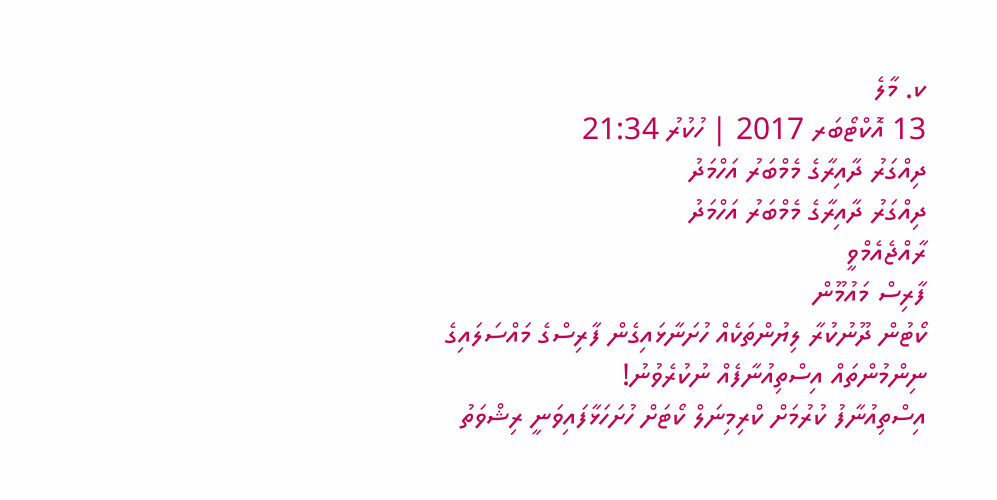ކ. މާލެ
13 އޮކްޓޯބަރ 2017 | ހުކުރު 21:34
ދިއްގަރު ދާއިރާގެ މެމްބަރު އަހްމަދު
ދިއްގަރު ދާއިރާގެ މެމްބަރު އަހްމަދު
ރާއްޖެއެމްވީ
ފާރިސް މައުމޫން
ކޯޓުން ދޫނުކުރާ ލިޔުންތަކެއް ހުށަނާޅައިގެން ފާރިސްގެ މައްސަލައިގެ ނިންމުންތައް އިސްތިއުނާފެއް ނުކުރެވުނު!
އިސްތިއުނާފު ކުރުމަށް ކްރިމިނަލް ކޯޓަށް ހުށަހަޅާފައިވަނީ ރިޝްވަތު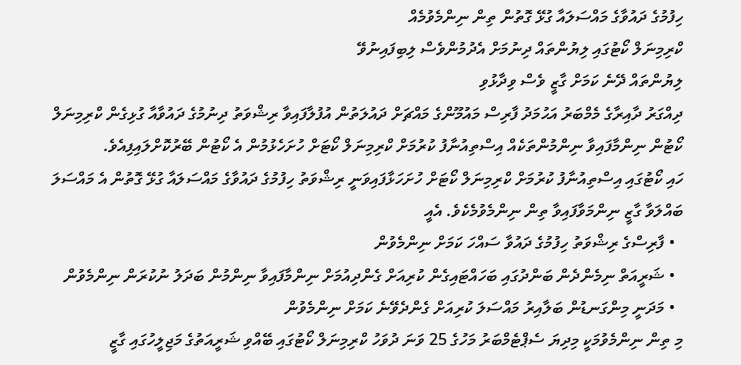ހިފުމުގެ ދައުވާގެ މައްސަލައާ ގުޅޭ ގޮތުން ތިން ނިންމެވުމެއް
ކްރިމިނަލް ކޯޓުގައި ލިޔުންތައް ދިނުމަށް އެދުމުންވެސް ލިބިފައިނުވޭ
ލިޔުންތައް ދޭނެ ކަމަށް ގާޒީ ވެސް ވިދާޅުވި
ދިއްގަރު ދާއިރާގެ މެމްބަރު އަޙުމަދު ފާރިސް މައުމޫންގެ މައްޗަށް ދައުލަތުން އުފުލާފައިވާ ރިޝްވަތު ދިނުމުގެ ދައުވާއާ ގުޅިގެން ކްރިމިނަލް ކޯޓުން ނިންމާފައިވާ ނިންމުންތަކެއް އިސްތިއުނާފު ކުރުމަށް ކްރިމިނަލް ކޯޓަށް ހުށަހެޅުމުން އެ ކޯޓުން ބޭރުކޮށްލައިފިއެވެ.
ހައި ކޯޓުގައި އިސްތިއުނާފު ކުރުމަށް ކްރިމިނަލް ކޯޓަށް ހުށަހަޅާފައިވަނީ ރިޝްވަތު ހިފުމުގެ ދައުވާގެ މައްސަލައާ ގުޅޭ ގޮތުން އެ މައްސަލަ ބައްލަވާ ގާޒީ ނިންމަވާފައިވާ ތިން ނިންމެވުމެކެވެ. އެއީ
  • ފާރިސްގެ ރިޝްވަތު ހިފުމުގެ ދައުވާ ސައްހަ ކަމަށް ނިންމެވުން
  • ޝަރީއަތް ނިމެންދެން ބަންދުގައި ބަހައްޓައިގެން ކުރިއަށް ގެންދިއުމަށް ނިންމާފައިވާ ނިންމުން ބަދަލު ނުކުރަން ނިންމެވުން
  • މަދަނީ މިންގަނޑުން ބަލާއިރު މައްސަލަ ކުރިއަށް ގެންދެވޭނެ ކަމަށް ނިންމެވުން
މި ތިން ނިންމެވުމަކީ މިދިޔަ ސެޕްޓެމްބަރު މަހުގެ 25 ވަނަ ދުވަހު ކްރިމިނަލް ކޯޓުގައި ބޭއްވި ޝަރީއަތުގެ މަޖިލީހުގައި ގާޒީ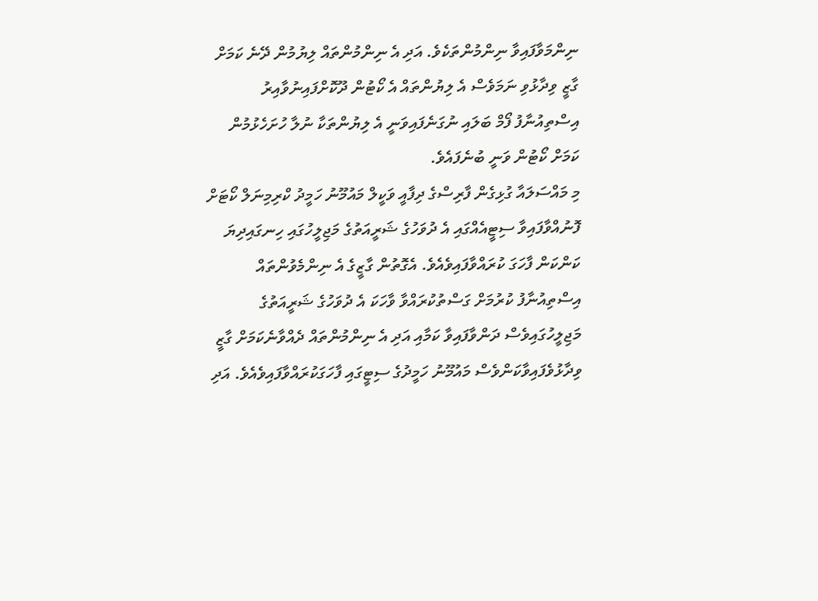ނިންމަވާފައިވާ ނިންމުންތަކެވެ. އަދި އެ ނިންމުންތައް ލިޔުމުން ދޭނެ ކަމަށް ގާޒީ ވިދާޅުވި ނަމަވެސް އެ ލިޔުންތައް އެ ކޯޓުން ދޫކޮށްފައިނުވާއިރު އިސްތިއުނާފު ފޯމް ބަލައި ނުގަނެފައިވަނީ އެ ލިޔުންތަކާ ނުލާ ހުށަހެޅުމުން ކަމަށް ކޯޓުން ވަނީ ބުނެފައެވެ.
މި މައްސަލައާ ގުޅިގެން ފާރިސްގެ ދިފާއީ ވަކީލް މައުމޫނު ހަމީދު ކްރިމިނަލް ކޯޓަށް ފޮނުއްވާފައިވާ ސިޓީއެއްގައި އެ ދުވަހުގެ ޝަރީއަތުގެ މަޖިލީހުގައި ހިނގައިދިޔަ ކަންކަން ފާހަގަ ކުރައްވާފައިވެއެވެ. އެގޮތުން ގާޒީގެ އެ ނިންމެވުންތައް އިސްތިއުނާފު ކުރުމަށް ގަސްތުކުރައްވާ ވާހަކަ އެ ދުވަހުގެ ޝަރީއަތުގެ މަޖިލީހުގައިވެސް ދަންވާފައިވާ ކަމާއި އަދި އެ ނިންމުންތައް ދެއްވާނެކަމަށް ގާޒީ ވިދާޅުވެފައިވާކަންވެސް މައުމޫނު ހަމީދުގެ ސިޓީގައި ފާހަގަކުރައްވާފައިވެއެވެ. އަދި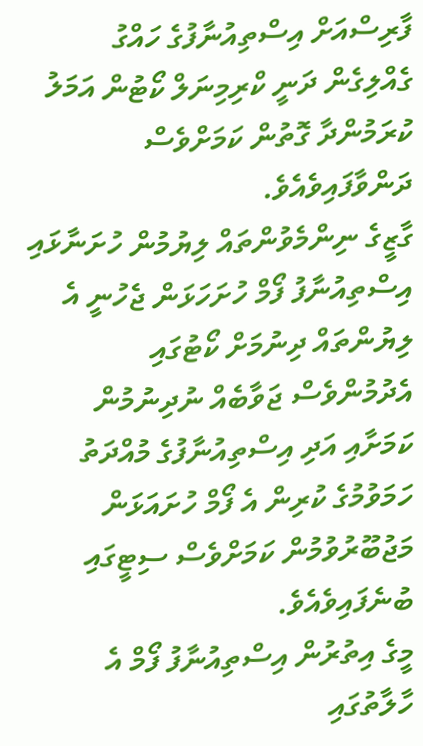ފާރިސްއަށް އިސްތިއުނާފުގެ ހައްގު ގެއްލިގެން ދަނީ ކްރިމިނަލް ކޯޓުން އަމަލު ކުރަމުންދާ ގޮތުން ކަމަށްވެސް ދަންވާފައިވެއެވެ.
ގާޒީގެ ނިންމެވުންތައް ލިޔުމުން ހުށަނާޅައި އިސްތިއުނާފު ފޯމް ހުށަހަޅަން ޖެހުނީ އެ ލިޔުންތައް ދިނުމަށް ކޯޓުގައި އެދުމުންވެސް ޖަވާބެއް ނުދިނުމުން ކަމަށާއި އަދި އިސްތިއުނާފުގެ މުއްދަތު ހަމަވުމުގެ ކުރިން އެ ފޯމް ހުށައަޅަން މަޖުބޫރުވުމުން ކަމަށްވެސް ސިޓީގައި ބުނެފައިވެއެވެ.
މީގެ އިތުރުން އިސްތިއުނާފު ފޯމް އެ ހާލާތުގައި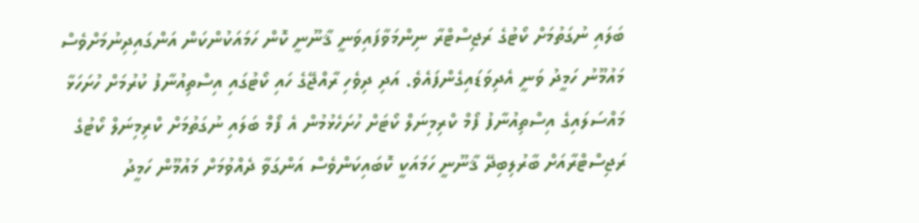ބަލައި ނުގަތުމަށް ކޯޓުގެ ރަޖިސްޓްރާ ނިންމަވާފައިވަނީ ޤާނޫނީ ކޮން ހަމައަކުންކަން އަންގައިދިނުމަށްވެސް މައުމޫނު ހަމީދު ވަނީ އެދިވަޑައިގެންފައެވެ. އަދި ދިވެހި ރާއްޖޭގެ ހައި ކޯޓުގައި އިސްތިއުނާފު ކުރުމަށް ހުށަހަޅާ މައްސަލައިގެ އިސްތިއުނާފު ފޯމް ކްރިމިނަލް ކޯޓަށް ހުށަހެޅުމުން އެ ފޯމް ބަލައި ނުގަތުމަށް ކްރިމިނަލް ކޯޓުގެ ރަޖިސްޓްރާއަށް ބާރުލިބިދޭ ޤާނޫނީ ހަމައަކީ ކޮބައިކަންވެސް އަންގަވާ ދެއްވުމަށް މައުމޫން ހަމީދު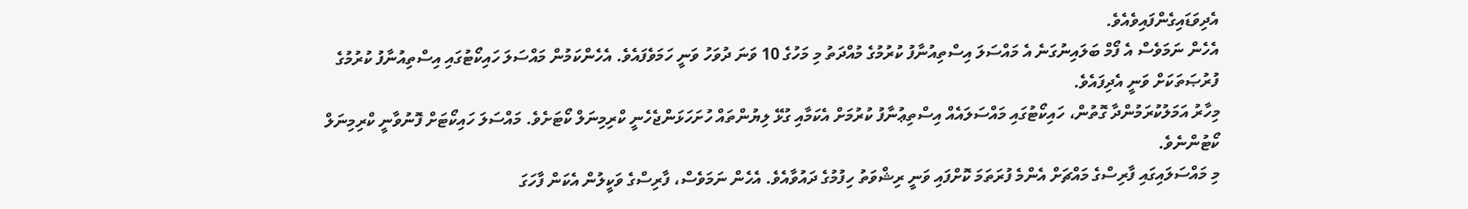އެދިވަޑައިގެންފައިވެއެވެ.
އެހެން ނަމަވެސް އެ ފޯމް ބަލައިނުގަނެ އެ މައްސަލަ އިސްތިއުނާފު ކުރުމުގެ މުއްދަތު މި މަހުގެ 10 ވަނަ ދުވަހު ވަނީ ހަމަވެފައެވެ. އެހެންކަމުން މައްސަލަ ހައިކޯޓުގައި އިސްތިއުނާފު ކުރުމުގެ ފުރުޞަތަކަށް ވަނީ އެދިފައެވެ.
މިހާރު އަމަލުކުރަމުންދާ ގޮތުން، ހައިކޯޓުގައި މައްސަލައެއް އިސްތިޢުނާފު ކުރުމަށް އެކަމާއި ގުޅޭ ލިޔުންތައް ހުށަހަޅަންޖެހެނީ ކްރިމިނަލް ކޯޓަށެވެ. މައްސަލަ ހައިކޯޓަށް ފޮނުވާނީ ކްރިމިނަލް ކޯޓުންނެވެ.
މި މައްސަލައިގައި ފާރިސްގެ މައްޗަށް އެންމެ ފުރަތަމަ ކޮށްފައި ވަނީ ރިޝްވަތު ހިފުމުގެ ދައުވާއެވެ. އެހެން ނަމަވެސް، ފާރިސްގެ ވަކީލުން އެކަން ފާހަގަ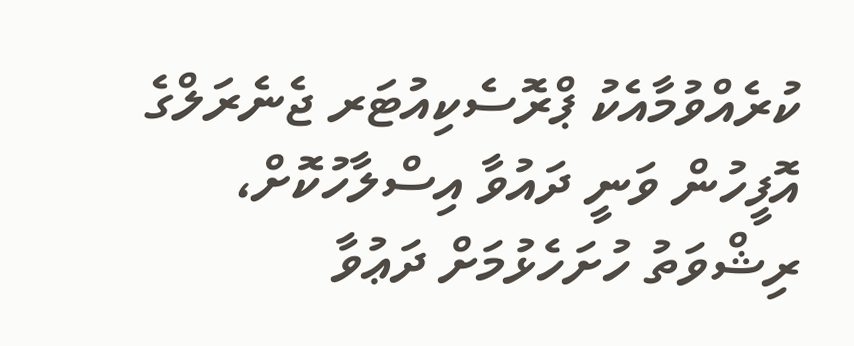ކުރެއްވުމާއެކު ޕްރޮސެކިއުޓަރ ޖެނެރަލްގެ އޮފީހުން ވަނީ ދައުވާ އިސްލާހުކޮށް، ރިޝްވަތު ހުށަހެޅުމަށް ދަޢުވާ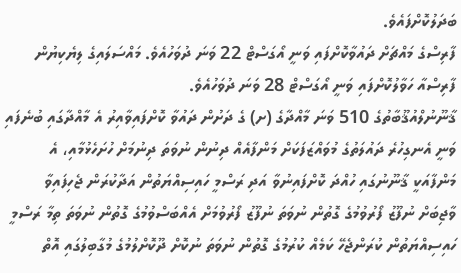ބަދަލުކޮށްފައެވެ.
ފާރިސްގެ މައްޗަށް ދައުވާކޮށްފައި ވަނީ އޯގަސްޓް 22 ވަނަ ދުވަހުއެވެ. މައްސަލައިގެ ލިޔެކިޔުން ފާރިސްއާ ހަވާލުކޮށްފައި ވަނީ އޯގަސްޓް 28 ވަނަ ދުވަހުއެވެ.
ޤާނޫނުލްއުޤޫބާތުގެ 510 ވަނަ މާއްދާގެ (ށ) ގެ ދަށުން ދައުވާ ކޮށްފައިވާއިރު އެ މާއްދާގައި ބުނެފައި ވަނީ އެނގިހުރެ ދައުލަތުގެ މުވައްޒަފަކަށް މަންފާއެއް ދިނުން ނުވަތަ ދިނުމަށް ހުށަހެޅުމާއި، އެ މަންފާއަކީ ޤާނޫނުގައި ހުއްދަ ކޮށްފައިނުވާ އަދި ރަސްމީ ހައިސިއްޔަތުން އަދާކުރަން ޖެހިފައިވާ ވާޖިބަށް ނުފޫޒު ފޯރުވުމުގެ ގޮތުން ނުވަތަ ނުފޫޒު ފޯރުވުމަށް އެއްބަސްވުމުގެ ގޮތުން ނުވަތަ ތިމާ ރަސްމީ ހައިސިއްޔަތުން ކުރަންޖެހޭ ކަމެއް ކުރުމުގެ ގޮތުން ނުވަތަ ނުކޮށް ދޫކޮށްލުމުގެ މުގާބިލުގައި އޮތް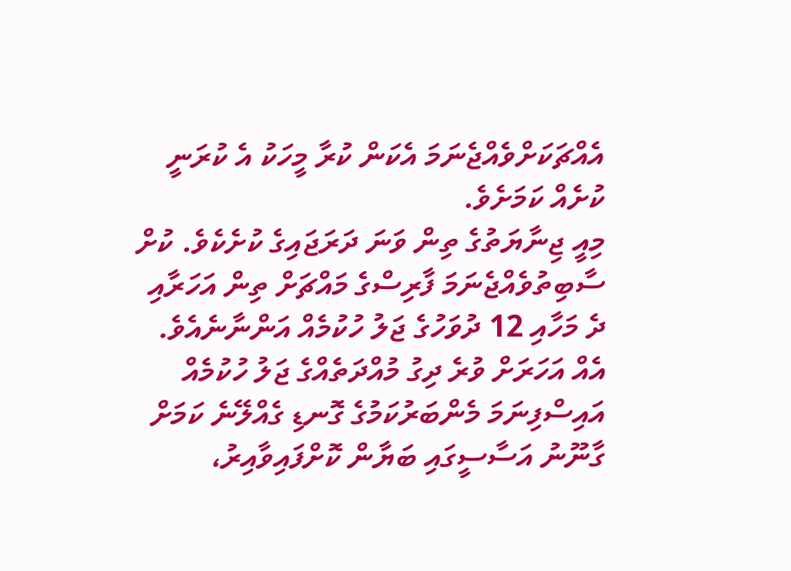އެއްޗަކަށްވެއްޖެނަމަ އެކަން ކުރާ މީހަކު އެ ކުރަނީ ކުށެއް ކަމަށެވެ.
މިއީ ޖިނާޔަތުގެ ތިން ވަނަ ދަރަޖައިގެ ކުށެކެވެ. ކުށް ސާބިތުވެއްޖެނަމަ ފާރިސްގެ މައްޗަށް ތިން އަހަރާއި ދެ މަހާއި 12 ދުވަހުގެ ޖަލު ހުކުމެއް އަންނާނެއެވެ. އެއް އަހަރަށް ވުރެ ދިގު މުއްދަތެއްގެ ޖަލު ހުކުމެއް އައިސްފިނަމަ މެންބަރުކަމުގެ ގޮނޑި ގެއްލޭނެ ކަމަށް ގާނޫނު އަސާސީގައި ބަޔާން ކޮށްފައިވާއިރު،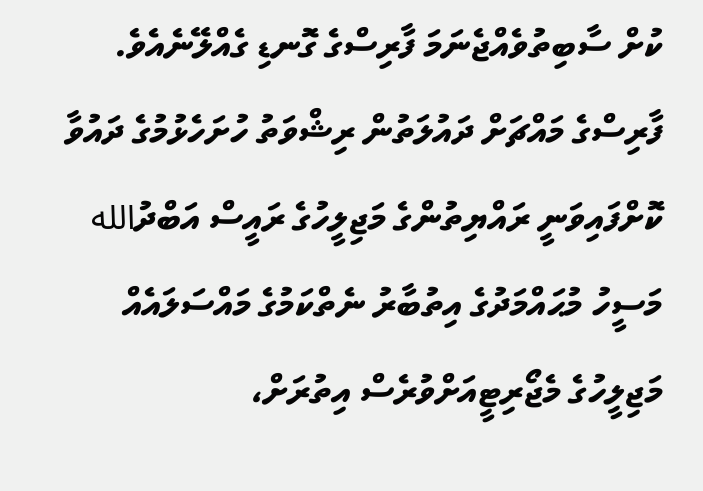ކުށް ސާބިތުވެއްޖެނަމަ ފާރިސްގެ ގޮނޑި ގެއްލޭނެއެވެ.
ފާރިސްގެ މައްޗަށް ދައުލަތުން ރިޝްވަތު ހުށަހެޅުމުގެ ދައުވާ ކޮށްފައިވަނީ ރައްޔިތުންގެ މަޖިލީހުގެ ރައީސް އަބްދުالله މަސީހު މުޙައްމަދުގެ އިތުބާރު ނެތްކަމުގެ މައްސަލައެއް މަޖިލީހުގެ މެޖޯރިޓީއަށްވުރެސް އިތުރަށް،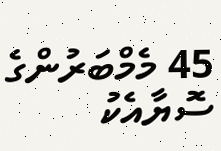45 މެމްބަރުންގެ ސޮޔާއެކު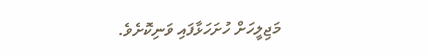މަޖިލީހަށް ހުށަހަޅާފައި ވަނިކޮށެވެ.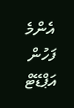އެންމެ ފަހުން އަޕްޑޭޓް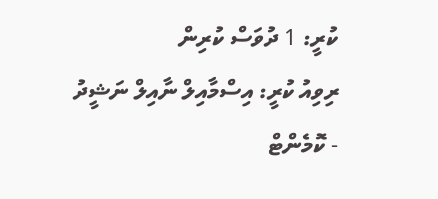ކުރީ: 1 ދުވަސް ކުރިން
ރިވިއު ކުރީ: އިސްމާއިލް ނާއިލް ނަޝީދު
- ކޮމެންޓް